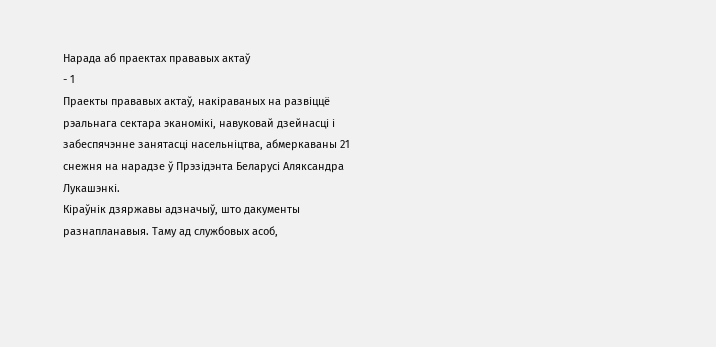Нарада аб праектах прававых актаў
- 1
Праекты прававых актаў, накіраваных на развіццё рэальнага сектара эканомікі, навуковай дзейнасці і забеспячэнне занятасці насельніцтва, абмеркаваны 21 снежня на нарадзе ў Прэзідэнта Беларусі Аляксандра Лукашэнкі.
Кіраўнік дзяржавы адзначыў, што дакументы разнапланавыя. Таму ад службовых асоб,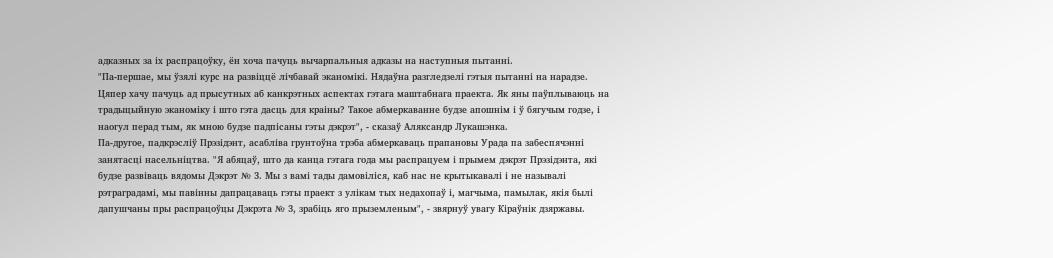адказных за іх распрацоўку, ён хоча пачуць вычарпальныя адказы на наступныя пытанні.
"Па-першае, мы ўзялі курс на развіццё лічбавай эканомікі. Нядаўна разгледзелі гэтыя пытанні на нарадзе. Цяпер хачу пачуць ад прысутных аб канкрэтных аспектах гэтага маштабнага праекта. Як яны паўплываюць на традыцыйную эканоміку і што гэта дасць для краіны? Такое абмеркаванне будзе апошнім і ў бягучым годзе, і наогул перад тым, як мною будзе падпісаны гэты дэкрэт", - сказаў Аляксандр Лукашэнка.
Па-другое, падкрэсліў Прэзідэнт, асабліва грунтоўна трэба абмеркаваць прапановы Урада па забеспячэнні занятасці насельніцтва. "Я абяцаў, што да канца гэтага года мы распрацуем і прымем дэкрэт Прэзідэнта, які будзе развіваць вядомы Дэкрэт № 3. Мы з вамі тады дамовіліся, каб нас не крытыкавалі і не называлі рэтраградамі, мы павінны дапрацаваць гэты праект з улікам тых недахопаў і, магчыма, памылак, якія былі дапушчаны пры распрацоўцы Дэкрэта № 3, зрабіць яго прыземленым", - звярнуў увагу Кіраўнік дзяржавы.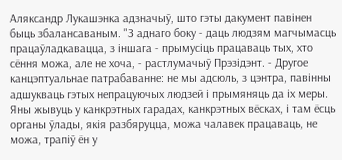Аляксандр Лукашэнка адзначыў, што гэты дакумент павінен быць збалансаваным. "З аднаго боку - даць людзям магчымасць працаўладкавацца, з іншага - прымусіць працаваць тых, хто сёння можа, але не хоча, - растлумачыў Прэзідэнт. - Другое канцэптуальнае патрабаванне: не мы адсюль, з цэнтра, павінны адшукваць гэтых непрацуючых людзей і прымяняць да іх меры. Яны жывуць у канкрэтных гарадах, канкрэтных вёсках, і там ёсць органы ўлады, якія разбяруцца, можа чалавек працаваць, не можа, трапіў ён у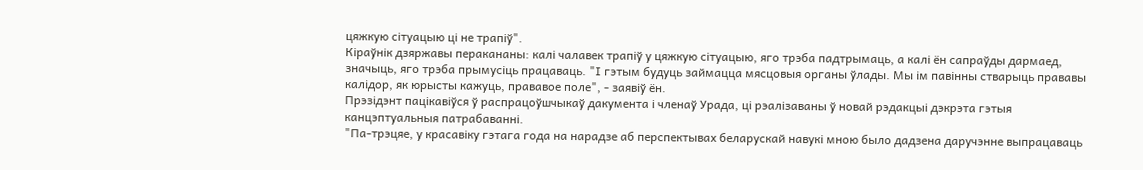цяжкую сітуацыю ці не трапіў".
Кіраўнік дзяржавы перакананы: калі чалавек трапіў у цяжкую сітуацыю, яго трэба падтрымаць, а калі ён сапраўды дармаед, значыць, яго трэба прымусіць працаваць. "І гэтым будуць займацца мясцовыя органы ўлады. Мы ім павінны стварыць прававы калідор, як юрысты кажуць, прававое поле", - заявіў ён.
Прэзідэнт пацікавіўся ў распрацоўшчыкаў дакумента і членаў Урада, ці рэалізаваны ў новай рэдакцыі дэкрэта гэтыя канцэптуальныя патрабаванні.
"Па-трэцяе, у красавіку гэтага года на нарадзе аб перспектывах беларускай навукі мною было дадзена даручэнне выпрацаваць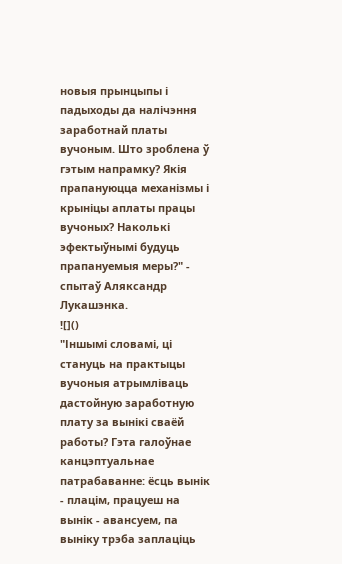новыя прынцыпы і падыходы да налічэння заработнай платы вучоным. Што зроблена ў гэтым напрамку? Якія прапануюцца механізмы і крыніцы аплаты працы вучоных? Наколькі эфектыўнымі будуць прапануемыя меры?" - спытаў Аляксандр Лукашэнка.
![]()
"Іншымі словамі, ці стануць на практыцы вучоныя атрымліваць дастойную заработную плату за вынікі сваёй работы? Гэта галоўнае канцэптуальнае патрабаванне: ёсць вынік - плацім, працуеш на вынік - авансуем, па выніку трэба заплаціць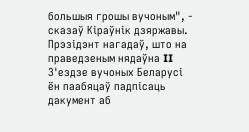большыя грошы вучоным", - сказаў Кіраўнік дзяржавы.
Прэзідэнт нагадаў, што на праведзеным нядаўна II З'ездзе вучоных Беларусі ён паабяцаў падпісаць дакумент аб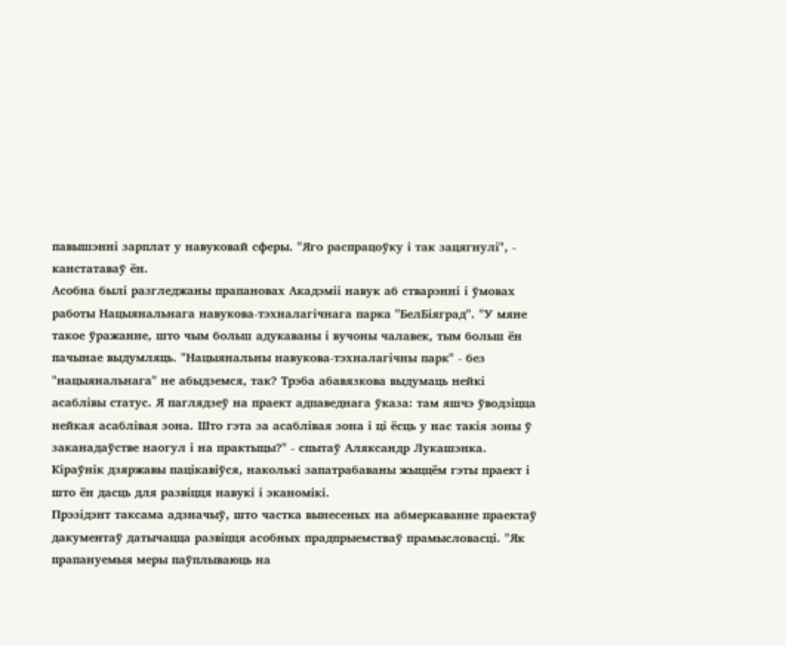павышэнні зарплат у навуковай сферы. "Яго распрацоўку і так зацягнулі", - канстатаваў ён.
Асобна былі разгледжаны прапановах Акадэміі навук аб стварэнні і ўмовах работы Нацыянальнага навукова-тэхналагічнага парка "БелБіяград". "У мяне такое ўражанне, што чым больш адукаваны і вучоны чалавек, тым больш ён пачынае выдумляць. "Нацыянальны навукова-тэхналагічны парк" - без "нацыянальнага" не абыдземся, так? Трэба абавязкова выдумаць нейкі асаблівы статус. Я паглядзеў на праект адпаведнага ўказа: там яшчэ ўводзіцца нейкая асаблівая зона. Што гэта за асаблівая зона і ці ёсць у нас такія зоны ў заканадаўстве наогул і на практыцы?" - спытаў Аляксандр Лукашэнка. Кіраўнік дзяржавы пацікавіўся, наколькі запатрабаваны жыццём гэты праект і што ён дасць для развіцця навукі і эканомікі.
Прэзідэнт таксама адзначыў, што частка вынесеных на абмеркаванне праектаў дакументаў датычацца развіцця асобных прадпрыемстваў прамысловасці. "Як прапануемыя меры паўплываюць на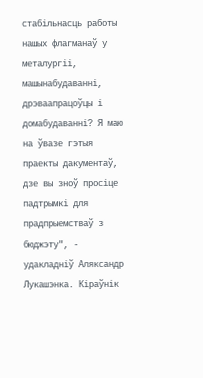стабільнасць работы нашых флагманаў у металургіі, машынабудаванні, дрэваапрацоўцы і домабудаванні? Я маю на ўвазе гэтыя праекты дакументаў, дзе вы зноў просіце падтрымкі для прадпрыемстваў з бюджэту", - удакладніў Аляксандр Лукашэнка. Кіраўнік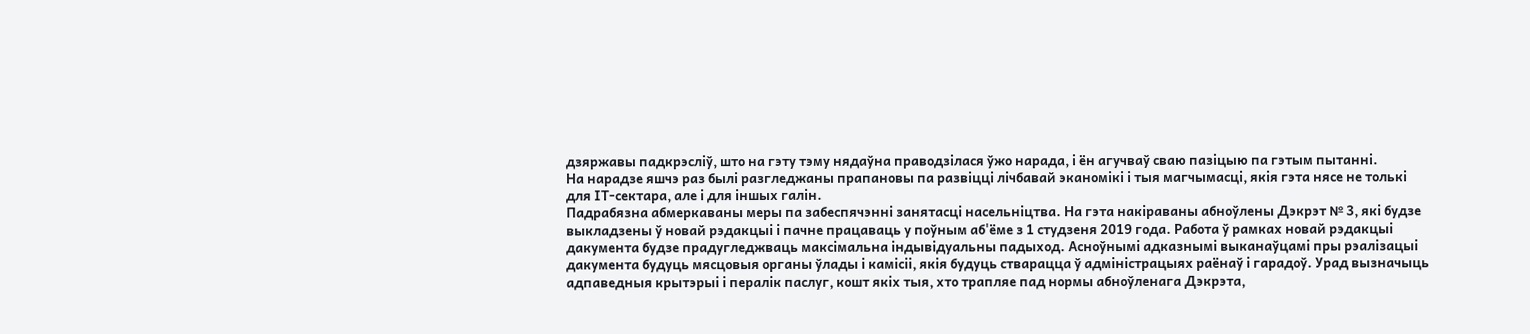дзяржавы падкрэсліў, што на гэту тэму нядаўна праводзілася ўжо нарада, і ён агучваў сваю пазіцыю па гэтым пытанні.
На нарадзе яшчэ раз былі разгледжаны прапановы па развіцці лічбавай эканомікі і тыя магчымасці, якія гэта нясе не толькі для ІТ-сектара, але і для іншых галін.
Падрабязна абмеркаваны меры па забеспячэнні занятасці насельніцтва. На гэта накіраваны абноўлены Дэкрэт № 3, які будзе выкладзены ў новай рэдакцыі і пачне працаваць у поўным аб'ёме з 1 студзеня 2019 года. Работа ў рамках новай рэдакцыі дакумента будзе прадугледжваць максімальна індывідуальны падыход. Асноўнымі адказнымі выканаўцамі пры рэалізацыі дакумента будуць мясцовыя органы ўлады і камісіі, якія будуць стварацца ў адміністрацыях раёнаў і гарадоў. Урад вызначыць адпаведныя крытэрыі і пералік паслуг, кошт якіх тыя, хто трапляе пад нормы абноўленага Дэкрэта,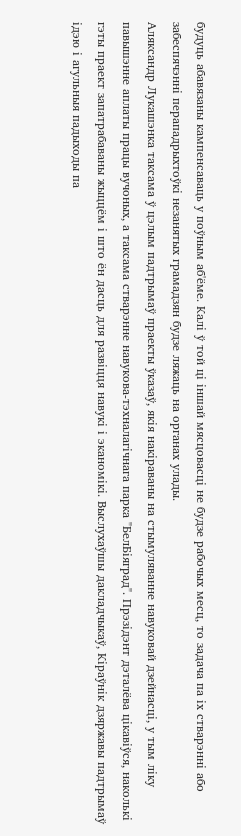будуць абавязаны кампенсаваць у поўным аб'ёме. Калі ў той ці іншай мясцовасці не будзе рабочых месц, то задача па іх стварэнні або забеспячэнні перападрыхтоўкі незанятых грамадзян будзе ляжаць на органах улады.
Аляксандр Лукашэнка таксама ў цэлым падтрымаў праекты ўказаў, якія накіраваны на стымуляванне навуковай дзейнасці, у тым ліку павышэнне аплаты працы вучоных, а таксама стварэнне навукова-тэхналагічнага парка "БелБіяград". Прэзідэнт дэталёва цікавіўся, наколькі гэты праект запатрабаваны жыццём і што ён дасць для развіцця навукі і эканомікі. Выслухаўшы дакладчыкаў, Кіраўнік дзяржавы падтрымаў ідэю і агульныя падыходы па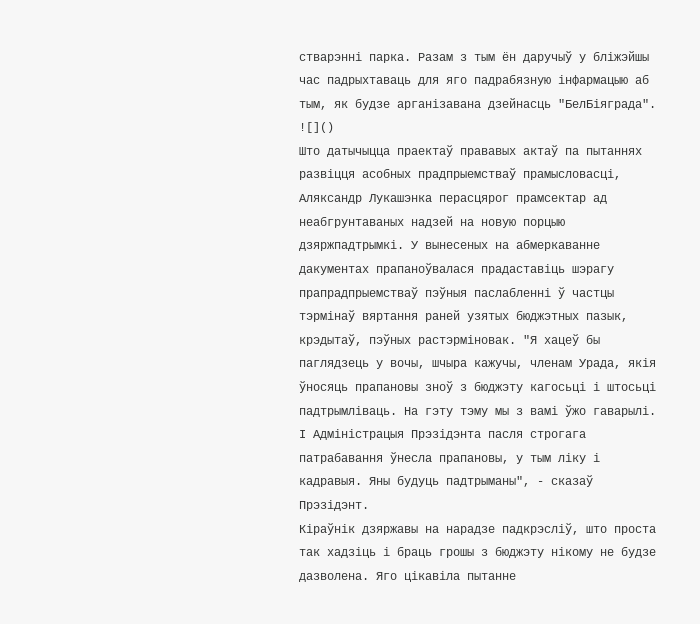стварэнні парка. Разам з тым ён даручыў у бліжэйшы час падрыхтаваць для яго падрабязную інфармацыю аб тым, як будзе арганізавана дзейнасць "БелБіяграда".
![]()
Што датычыцца праектаў прававых актаў па пытаннях развіцця асобных прадпрыемстваў прамысловасці, Аляксандр Лукашэнка перасцярог прамсектар ад неабгрунтаваных надзей на новую порцыю дзяржпадтрымкі. У вынесеных на абмеркаванне дакументах прапаноўвалася прадаставіць шэрагу прапрадпрыемстваў пэўныя паслабленні ў частцы тэрмінаў вяртання раней узятых бюджэтных пазык, крэдытаў, пэўных растэрміновак. "Я хацеў бы паглядзець у вочы, шчыра кажучы, членам Урада, якія ўносяць прапановы зноў з бюджэту кагосьці і штосьці падтрымліваць. На гэту тэму мы з вамі ўжо гаварылі. І Адміністрацыя Прэзідэнта пасля строгага патрабавання ўнесла прапановы, у тым ліку і кадравыя. Яны будуць падтрыманы", - сказаў Прэзідэнт.
Кіраўнік дзяржавы на нарадзе падкрэсліў, што проста так хадзіць і браць грошы з бюджэту нікому не будзе дазволена. Яго цікавіла пытанне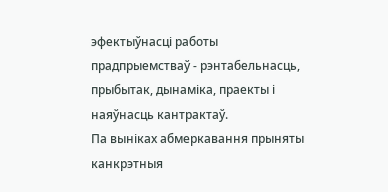эфектыўнасці работы прадпрыемстваў - рэнтабельнасць, прыбытак, дынаміка, праекты і наяўнасць кантрактаў.
Па выніках абмеркавання прыняты канкрэтныя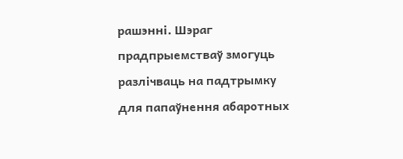рашэнні. Шэраг прадпрыемстваў змогуць разлічваць на падтрымку для папаўнення абаротных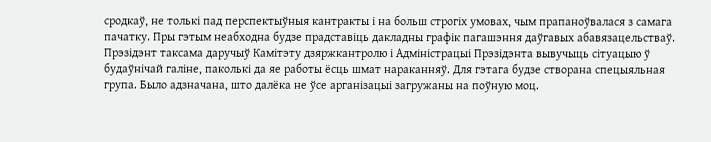сродкаў, не толькі пад перспектыўныя кантракты і на больш строгіх умовах, чым прапаноўвалася з самага пачатку. Пры гэтым неабходна будзе прадставіць дакладны графік пагашэння даўгавых абавязацельстваў.
Прэзідэнт таксама даручыў Камітэту дзяржкантролю і Адміністрацыі Прэзідэнта вывучыць сітуацыю ў будаўнічай галіне, паколькі да яе работы ёсць шмат нараканняў. Для гэтага будзе створана спецыяльная група. Было адзначана, што далёка не ўсе арганізацыі загружаны на поўную моц.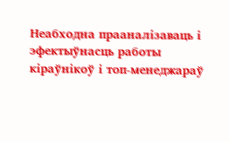Неабходна прааналізаваць і эфектыўнасць работы кіраўнікоў і топ-менеджараў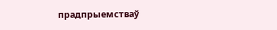прадпрыемстваў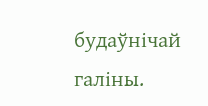будаўнічай галіны.